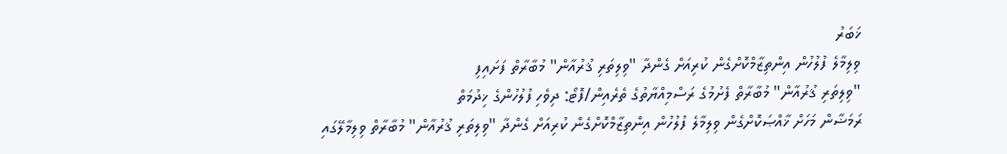ޚަބަރު
ވިލިމާލެ ފުލުހުން އިންތިޒާމްކޮށްގެން ކުރިއަށް ގެންދާ "ވިލިތަރި ޤުރުއާން" މުބާރާތް ފަށައިފި
"ވިލިތަރި ޤުރުއާން" މުބާރާތް ފެށުމުގެ ރަސްމިއްޔާތުގެ ތެރެއިން/ފޮޓޯ: ދިވެހި ފުލުހުންގެ ޚިދުމަތް
ރަމަޟާން މަހަށް ޚާއްޞަކޮށްގެން ވިލިމާލެ ފުލުހުން އިންތިޒާމްކޮށްގެން ކުރިއަށް ގެންދާ "ވިލިތަރި ޤުރުއާން" މުބާރާތް ވިލިމާލޭގައި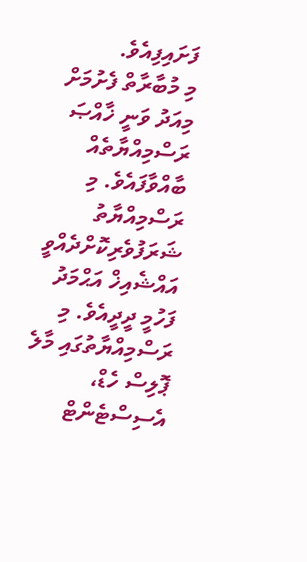ފަށައިފިއެވެ.
މި މުބާރާތް ފެށުމަށް މިއަދު ވަނީ ޚާއްޞަ ރަސްމިއްޔާތެއް ބާއްވާފައެވެ. މި ރަސްމިއްޔާތު ޝަރަފުވެރިކޮށްދެއްވީ އައްޝެއިޚް އަޙްމަދު ފަހުމީ ދީދީއެވެ. މި ރަސްމިއްޔާތުގައި މާލެ ޕޮލިސް ހެޑް، އެސިސްޓެންޓް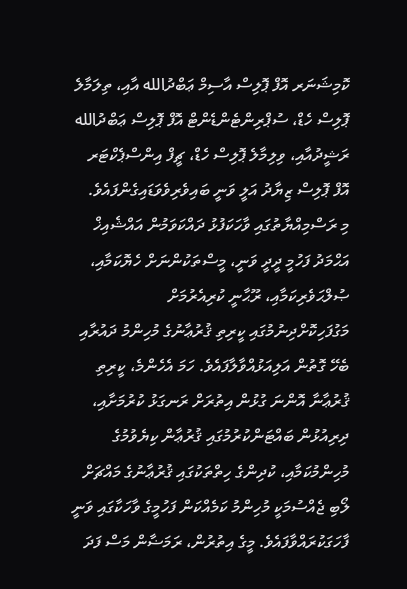ކޮމިޝަނަރ އޮފް ޕޮލިސް އާސިމް ޢަބްދުالله އާއި، ތިލަމާލެ ޕޮލިސް ހެޑް، ސުޕްރިންޓެންޑެންޓް އޮފް ޕޮލިސް ޢަބްދުالله ރަޝީދުއާއި، ވިލިމާލެ ޕޮލިސް ހެޑް، ޗީފް އިންސްޕެކްޓަރ އޮފް ޕޮލިސް ޒިޔާދު އަލީ ވަނީ ބައިވެރިވެވަޑައިގެންފައެވެ.
މި ރަސްމިއްޔާތުގައި ވާހަކަފުޅު ދައްކަވަމުން އައްޝެއިޚް އަޙްމަދު ފަހުމީ ދީދީ ވަނީ، މީސްތަކުންނަށް ހެޔޮކަމާއި، ޞުލްޙަވެރިކަމާއި، ރޫޙާނީ ކުރިއެރުމަށް މަގުފަހިކޮށްދިނުމުގައި ކީރިތި ޤުރުޢާނުގެ މުހިންމު ދައުރާއި ބެހޭ ގޮތުން އަލިއަޅުއްވާލާފައެވެ. ހަމަ އެހެންމެ، ކީރިތި ޤުރުޢާނާ އޮންނަ ގުޅުން އިތުރަށް ރަނގަޅު ކުރުމަށާއި، ދިރިއުޅުން ބައްޓަންކުރުމުގައި ޤުރުޢާން ކިޔެވުމުގެ މުހިންމުކަމާއި، ކުދިންގެ ހިތްތަކުގައި ޤުރުޢާނުގެ މައްޗަށް ލޯބި ޖެއްސުމަކީ މުހިންމު ކަމެއްކަން ފަހުމީގެ ވާހަކާގައި ވަނީ ފާހަގަކުރައްވާފައެވެ. މީގެ އިތުރުން، ރަމަޟާން މަސް ފަދަ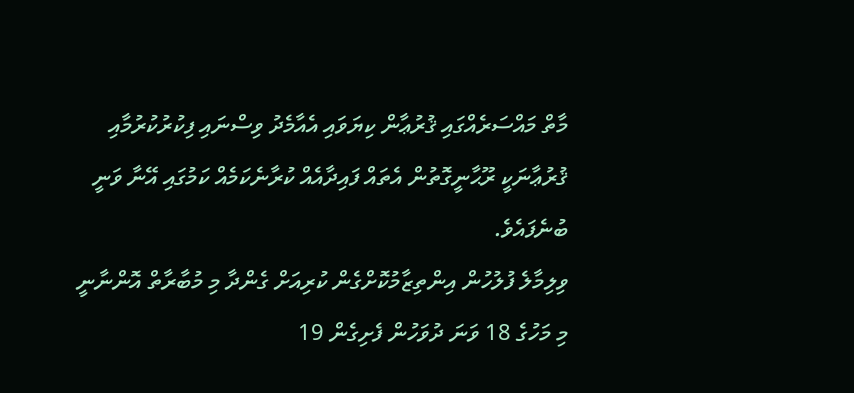މާތް މައްސަރެއްގައި ޤުރުޢާން ކިޔަވައި އެއާމެދު ވިސްނައި ފިކުރުކުރުމާއި ޤުރުޢާނަކީ ރޫޙާނީގޮތުން އެތައް ފައިދާއެއް ކުރާނެކަމެއް ކަމުގައި އޭނާ ވަނީ ބުނެފައެވެ.
ވިލިމާލެ ފުލުހުން އިންތިޒާމުކޮށްގެން ކުރިއަށް ގެންދާ މި މުބާރާތް އޮންނާނީ މި މަހުގެ 18 ވަނަ ދުވަހުން ފެށިގެން 19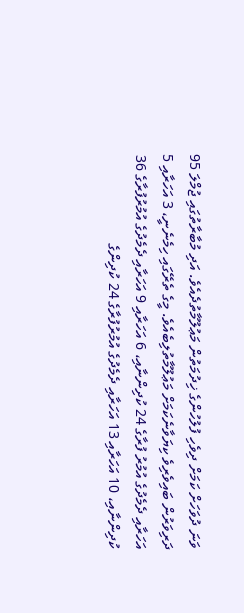ވަނަ ދުވަހަށް ކަމަށް ދިވެހި ފުލުހުންގެ ޚިދުމަތުން މަޢުލޫމާތުދެއެވެ. އަދި މުބާރާތުގައި ޖުމްލަ 95 ދަރިވަރުން ބައިވެރިވެ ކިޔަވާނެކަމަށް މަޢުލޫމާތުލިބެއެވެ. މީގެ ތެރޭގައި ހިމެނެނީ، 3 އަހަރާއި 5 އަހަރާއި ދެމެދުގެ އުމުރު ފުރާގެ 24 ކުދިންނާއި، 6 އަހަރާއި 9 އަހަރާއި ދެމެދުގެ އުމުރުފުރާގެ 36 ކުދިންނާއި، 10 އަހަރާއި 13 އަހަރާއި ދެމެދުގެ އުމުރުފުރާގެ 24 ކުދިންގެ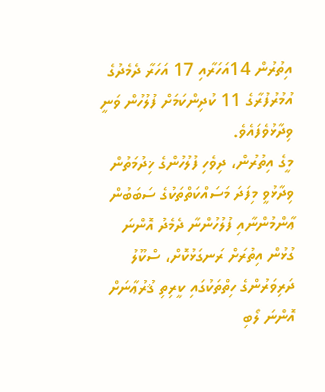އިތުރުން 14އަހަރާއި 17 އަހަރާ ދެމެދުގެ އުމުރުފުރާގެ 11 ކުދިންކަމަށް ފުލުހުން ވަނީ ވިދާޅުވެފައެވެ.
މީގެ އިތުރުން، ދިވެހި ފުލުހުންގެ ޚިދުމަތުން ވިދާޅުވީ މިފަދަ މަސައްކަތްތަކުގެ ސަބަބުން ޢާންމުންނާއި ފުލުހުންނާ ދެމެދު އޮންނަ ގުޅުން އިތުރަށް ރަނގަޅުކޮށް، ސްކޫލު ދަރިވަރުންގެ ހިތްތަކުގައި ކީރިތި ޤުރުޢާނަށް އޮންނަ ލޯބި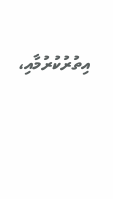އިތުރުކުރުމާއި،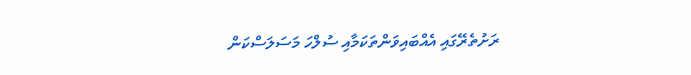ރަށުތެރޭގައި އެއްބައިވަންތަކަމާއި ސުލްހަ މަސަލަސްކަން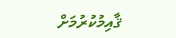ޤާއިމުކުރުމަށް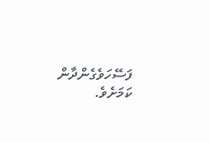ފަސޭހަވެގެންދާން ކަމަށެވެ.